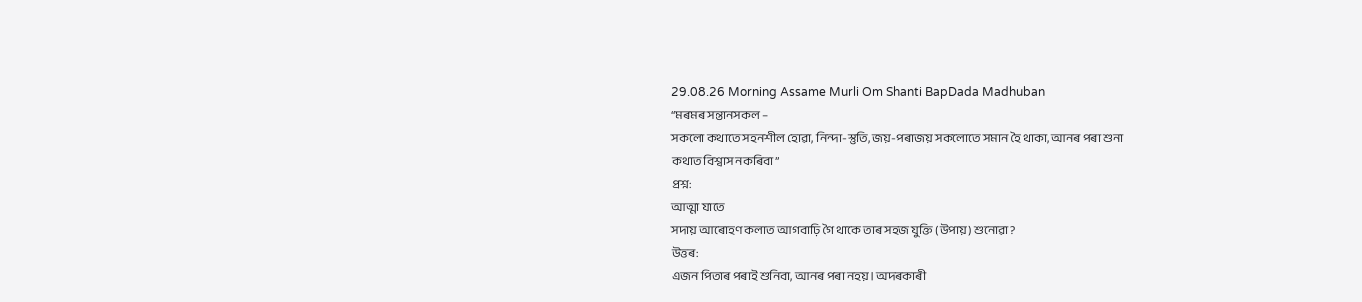29.08.26 Morning Assame Murli Om Shanti BapDada Madhuban
“মৰমৰ সন্তানসকল –
সকলো কথাতে সহনশীল হোৱা, নিন্দা-স্তুতি, জয়-পৰাজয় সকলোতে সমান হৈ থাকা, আনৰ পৰা শুনা
কথাত বিশ্বাস নকৰিবা”
প্ৰশ্ন:
আত্মা যাতে
সদায় আৰোহণ কলাত আগবাঢ়ি গৈ থাকে তাৰ সহজ যুক্তি (উপায়) শুনোৱা?
উত্তৰ:
এজন পিতাৰ পৰাই শুনিবা, আনৰ পৰা নহয়। অদৰকাৰী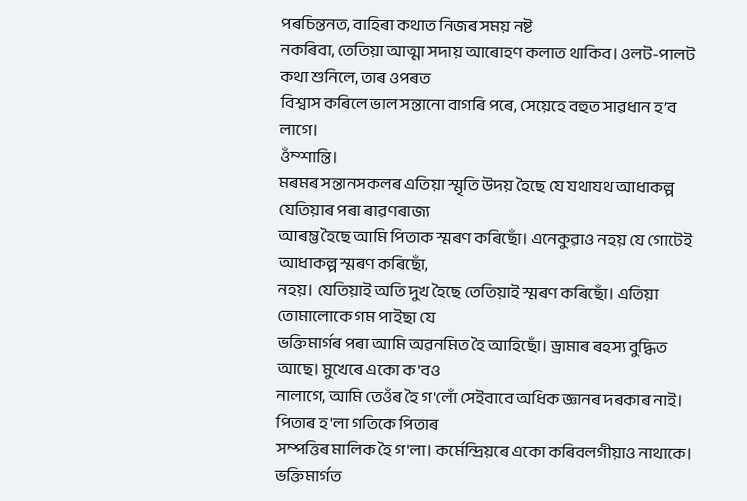পৰচিন্তনত, বাহিৰা কথাত নিজৰ সময় নষ্ট
নকৰিবা, তেতিয়া আত্মা সদায় আৰোহণ কলাত থাকিব। ওলট-পালট কথা শুনিলে, তাৰ ওপৰত
বিশ্বাস কৰিলে ভাল সন্তানো বাগৰি পৰে, সেয়েহে বহুত সাৱধান হ’ব লাগে।
ওঁম্শান্তি।
মৰমৰ সন্তানসকলৰ এতিয়া স্মৃতি উদয় হৈছে যে যথাযথ আধাকল্প যেতিয়াৰ পৰা ৰাৱণৰাজ্য
আৰম্ভ হৈছে আমি পিতাক স্মৰণ কৰিছোঁ। এনেকুৱাও নহয় যে গোটেই আধাকল্প স্মৰণ কৰিছোঁ,
নহয়। যেতিয়াই অতি দুখ হৈছে তেতিয়াই স্মৰণ কৰিছোঁ। এতিয়া তোমালোকে গম পাইছা যে
ভক্তিমাৰ্গৰ পৰা আমি অৱনমিত হৈ আহিছোঁ। ড্ৰামাৰ ৰহস্য বুদ্ধিত আছে। মুখেৰে একো ক'বও
নালাগে, আমি তেওঁৰ হৈ গ'লোঁ সেইবাবে অধিক জ্ঞানৰ দৰকাৰ নাই। পিতাৰ হ'লা গতিকে পিতাৰ
সম্পত্তিৰ মালিক হৈ গ'লা। কৰ্মেন্দ্ৰিয়ৰে একো কৰিবলগীয়াও নাথাকে। ভক্তিমাৰ্গত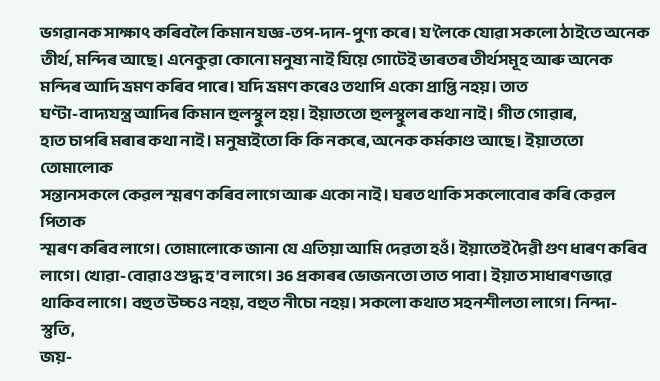ভগৱানক সাক্ষাৎ কৰিবলৈ কিমান যজ্ঞ-তপ-দান-পুণ্য কৰে। য'লৈকে যোৱা সকলো ঠাইতে অনেক
তীৰ্থ, মন্দিৰ আছে। এনেকুৱা কোনো মনুষ্য নাই যিয়ে গোটেই ভাৰতৰ তীৰ্থসমূহ আৰু অনেক
মন্দিৰ আদি ভ্ৰমণ কৰিব পাৰে। যদি ভ্ৰমণ কৰেও তথাপি একো প্ৰাপ্তি নহয়। তাত
ঘণ্টা-বাদ্যযন্ত্ৰ আদিৰ কিমান হুলস্থুল হয়। ইয়াততো হুলস্থুলৰ কথা নাই। গীত গোৱাৰ,
হাত চাপৰি মৰাৰ কথা নাই। মনুষ্যইতো কি কি নকৰে, অনেক কৰ্মকাণ্ড আছে। ইয়াততো তোমালোক
সন্তানসকলে কেৱল স্মৰণ কৰিব লাগে আৰু একো নাই। ঘৰত থাকি সকলোবোৰ কৰি কেৱল পিতাক
স্মৰণ কৰিব লাগে। তোমালোকে জানা যে এতিয়া আমি দেৱতা হওঁ। ইয়াতেই দৈৱী গুণ ধাৰণ কৰিব
লাগে। খোৱা-বোৱাও শুদ্ধ হ'ব লাগে। 36 প্ৰকাৰৰ ভোজনতো তাত পাবা। ইয়াত সাধাৰণভাৱে
থাকিব লাগে। বহুত উচ্চও নহয়, বহুত নীচো নহয়। সকলো কথাত সহনশীলতা লাগে। নিন্দা-স্তুতি,
জয়-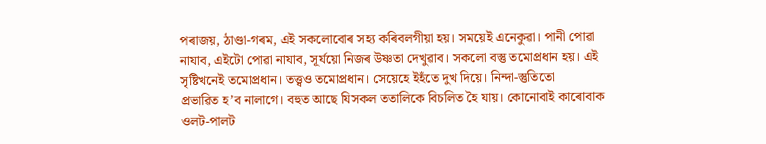পৰাজয়, ঠাণ্ডা-গৰম, এই সকলোবোৰ সহ্য কৰিবলগীয়া হয়। সময়েই এনেকুৱা। পানী পোৱা
নাযাব, এইটো পোৱা নাযাব, সূৰ্যয়ো নিজৰ উষ্ণতা দেখুৱাব। সকলো বস্তু তমোপ্ৰধান হয়। এই
সৃষ্টিখনেই তমোপ্ৰধান। তত্ত্বও তমোপ্ৰধান। সেয়েহে ইহঁতে দুখ দিয়ে। নিন্দা-স্তুতিতো
প্ৰভাৱিত হ’ব নালাগে। বহুত আছে যিসকল ততালিকে বিচলিত হৈ যায়। কোনোবাই কাৰোবাক
ওলট-পালট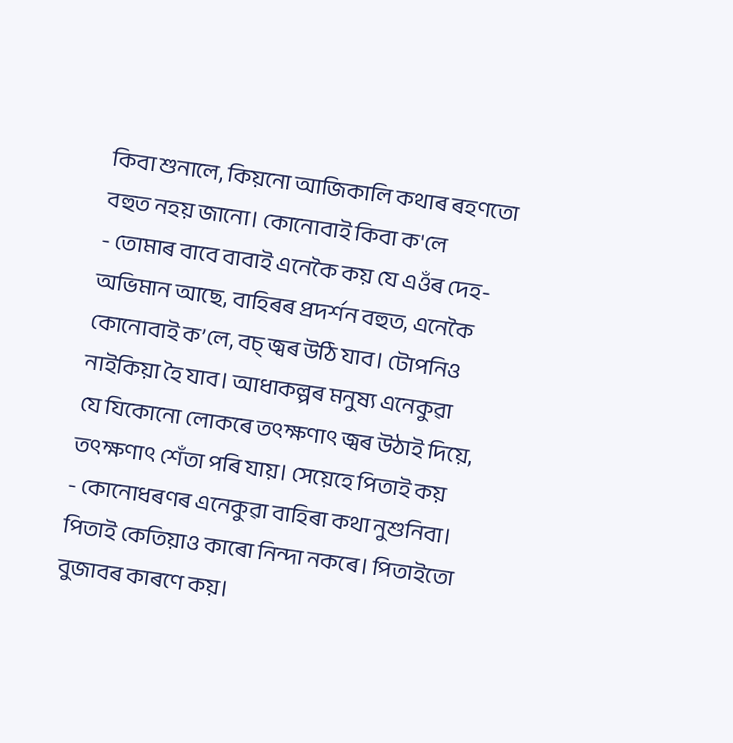কিবা শুনালে, কিয়নো আজিকালি কথাৰ ৰহণতো বহুত নহয় জানো। কোনোবাই কিবা ক'লে
- তোমাৰ বাবে বাবাই এনেকৈ কয় যে এওঁৰ দেহ-অভিমান আছে, বাহিৰৰ প্ৰদৰ্শন বহুত, এনেকৈ
কোনোবাই ক’লে, বচ্ জ্বৰ উঠি যাব। টোপনিও নাইকিয়া হৈ যাব। আধাকল্পৰ মনুষ্য এনেকুৱা
যে যিকোনো লোকৰে তৎক্ষণাৎ জ্বৰ উঠাই দিয়ে, তৎক্ষণাৎ শেঁতা পৰি যায়। সেয়েহে পিতাই কয়
- কোনোধৰণৰ এনেকুৱা বাহিৰা কথা নুশুনিবা। পিতাই কেতিয়াও কাৰো নিন্দা নকৰে। পিতাইতো
বুজাবৰ কাৰণে কয়।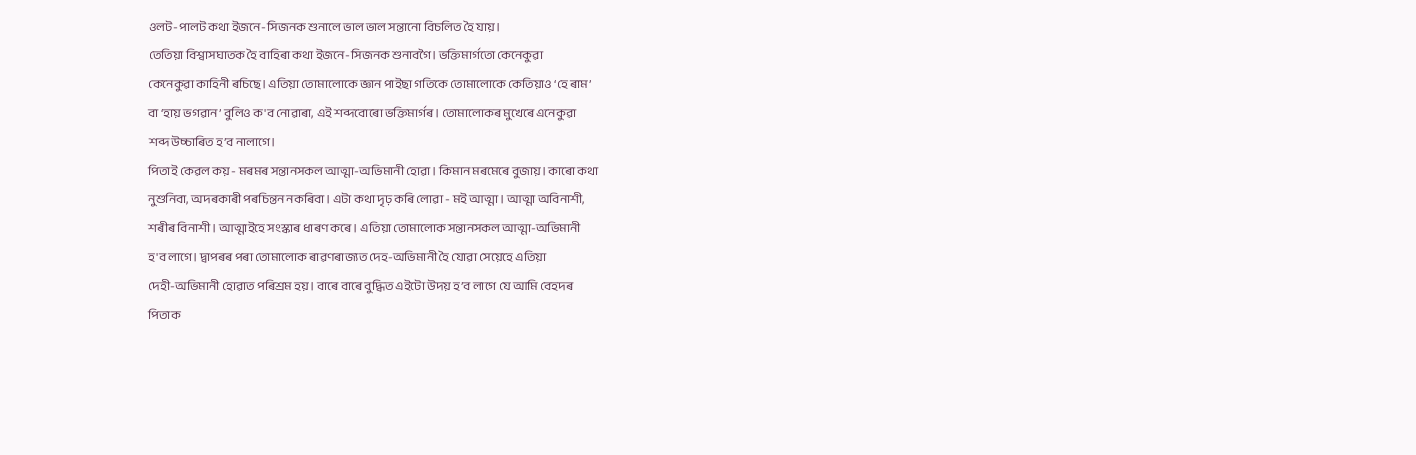ওলট-পালট কথা ইজনে-সিজনক শুনালে ভাল ভাল সন্তানো বিচলিত হৈ যায়।
তেতিয়া বিশ্বাসঘাতক হৈ বাহিৰা কথা ইজনে-সিজনক শুনাবগৈ। ভক্তিমাৰ্গতো কেনেকুৱা
কেনেকুৱা কাহিনী ৰচিছে। এতিয়া তোমালোকে জ্ঞান পাইছা গতিকে তোমালোকে কেতিয়াও ‘হে ৰাম’
বা ‘হায় ভগৱান’ বুলিও ক'ব নোৱাৰা, এই শব্দবোৰো ভক্তিমাৰ্গৰ। তোমালোকৰ মুখেৰে এনেকুৱা
শব্দ উচ্চাৰিত হ’ব নালাগে।
পিতাই কেৱল কয় - মৰমৰ সন্তানসকল আত্মা-অভিমানী হোৱা। কিমান মৰমেৰে বুজায়। কাৰো কথা
নুশুনিবা, অদৰকাৰী পৰচিন্তন নকৰিবা। এটা কথা দৃঢ় কৰি লোৱা - মই আত্মা। আত্মা অবিনাশী,
শৰীৰ বিনাশী। আত্মাইহে সংস্কাৰ ধাৰণ কৰে। এতিয়া তোমালোক সন্তানসকল আত্মা-অভিমানী
হ'ব লাগে। দ্বাপৰৰ পৰা তোমালোক ৰাৱণৰাজ্যত দেহ-অভিমানী হৈ যোৱা সেয়েহে এতিয়া
দেহী-অভিমানী হোৱাত পৰিশ্ৰম হয়। বাৰে বাৰে বুদ্ধিত এইটো উদয় হ’ব লাগে যে আমি বেহদৰ
পিতাক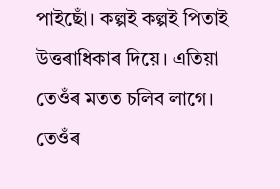পাইছোঁ। কল্পই কল্পই পিতাই উত্তৰাধিকাৰ দিয়ে। এতিয়া তেওঁৰ মতত চলিব লাগে।
তেওঁৰ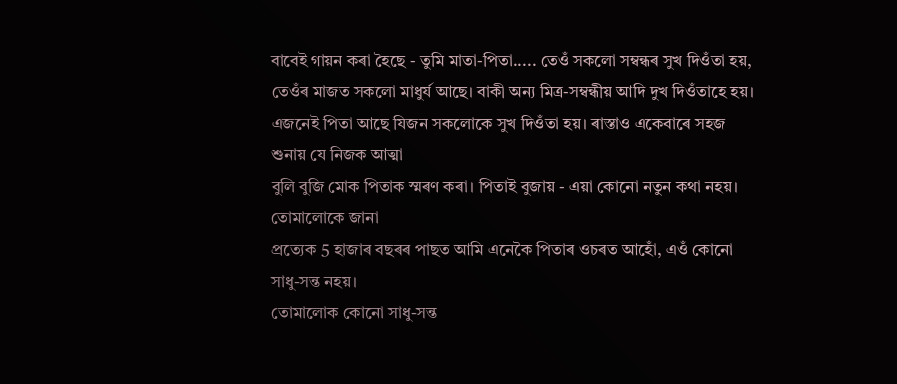বাবেই গায়ন কৰা হৈছে - তুমি মাতা-পিতা..... তেওঁ সকলো সম্বন্ধৰ সুখ দিওঁতা হয়,
তেওঁৰ মাজত সকলো মাধুৰ্য আছে। বাকী অন্য মিত্ৰ-সম্বন্ধীয় আদি দুখ দিওঁতাহে হয়।
এজনেই পিতা আছে যিজন সকলোকে সুখ দিওঁতা হয়। ৰাস্তাও একেবাৰে সহজ শুনায় যে নিজক আত্মা
বুলি বুজি মোক পিতাক স্মৰণ কৰা। পিতাই বুজায় - এয়া কোনো নতুন কথা নহয়। তোমালোকে জানা
প্ৰত্যেক 5 হাজাৰ বছৰৰ পাছত আমি এনেকৈ পিতাৰ ওচৰত আহোঁ, এওঁ কোনো সাধু-সন্ত নহয়।
তোমালোক কোনো সাধু-সন্ত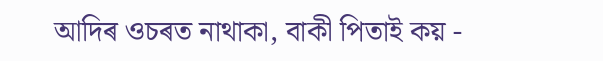আদিৰ ওচৰত নাথাকা, বাকী পিতাই কয় -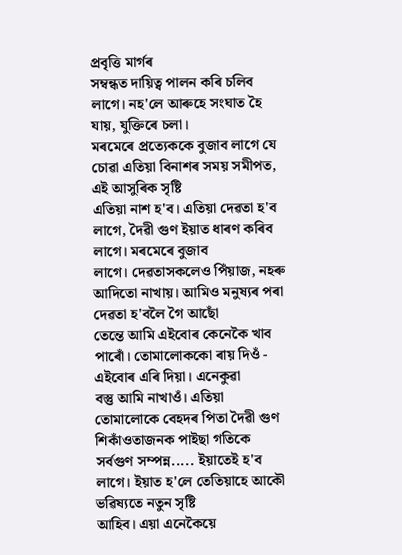প্ৰবৃত্তি মাৰ্গৰ
সম্বন্ধত দায়িত্ব পালন কৰি চলিব লাগে। নহ'লে আৰুহে সংঘাত হৈ যায়, যুক্তিৰে চলা।
মৰমেৰে প্ৰত্যেককে বুজাব লাগে যে চোৱা এতিয়া বিনাশৰ সময় সমীপত, এই আসুৰিক সৃষ্টি
এতিয়া নাশ হ'ব। এতিয়া দেৱতা হ'ব লাগে, দৈৱী গুণ ইয়াত ধাৰণ কৰিব লাগে। মৰমেৰে বুজাব
লাগে। দেৱতাসকলেও পিঁয়াজ, নহৰু আদিতো নাখায়। আমিও মনুষ্যৰ পৰা দেৱতা হ'বলৈ গৈ আছোঁ
তেন্তে আমি এইবোৰ কেনেকৈ খাব পাৰোঁ। তোমালোককো ৰায় দিওঁ - এইবোৰ এৰি দিয়া। এনেকুৱা
বস্তু আমি নাখাওঁ। এতিয়া তোমালোকে বেহদৰ পিতা দৈৱী গুণ শিকাঁওতাজনক পাইছা গতিকে
সৰ্বগুণ সম্পন্ন..... ইয়াতেই হ'ব লাগে। ইয়াত হ'লে তেতিয়াহে আকৌ ভৱিষ্যতে নতুন সৃষ্টি
আহিব। এয়া এনেকৈয়ে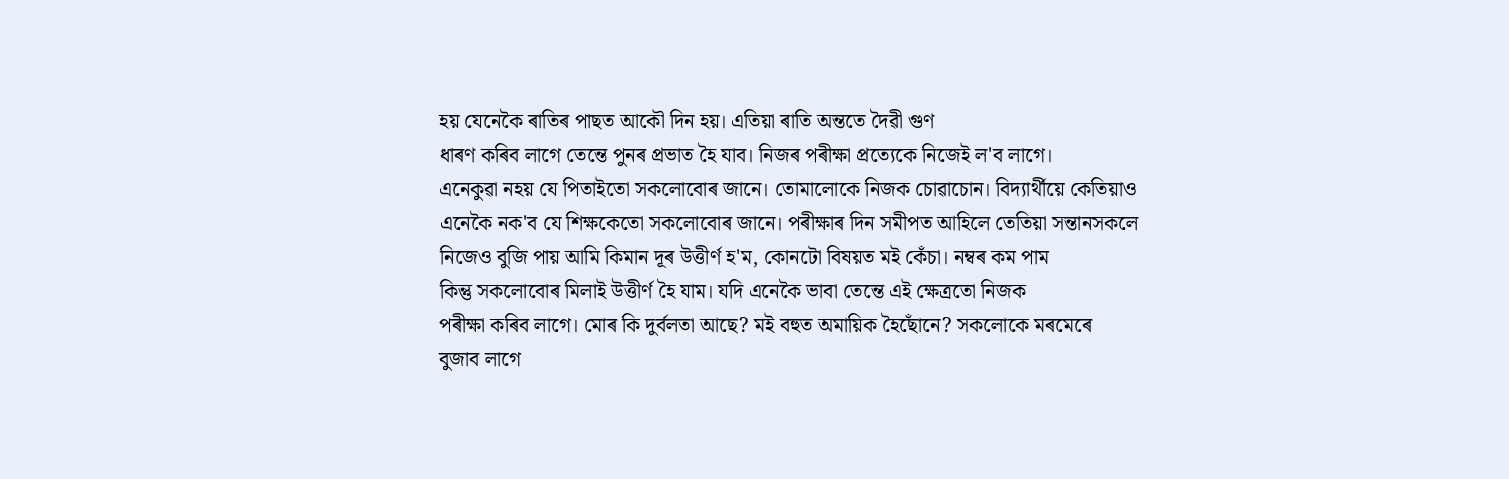হয় যেনেকৈ ৰাতিৰ পাছত আকৌ দিন হয়। এতিয়া ৰাতি অন্ততে দৈৱী গুণ
ধাৰণ কৰিব লাগে তেন্তে পুনৰ প্ৰভাত হৈ যাব। নিজৰ পৰীক্ষা প্ৰত্যেকে নিজেই ল'ব লাগে।
এনেকুৱা নহয় যে পিতাইতো সকলোবোৰ জানে। তোমালোকে নিজক চোৱাচোন। বিদ্যাৰ্থীয়ে কেতিয়াও
এনেকৈ নক'ব যে শিক্ষকেতো সকলোবোৰ জানে। পৰীক্ষাৰ দিন সমীপত আহিলে তেতিয়া সন্তানসকলে
নিজেও বুজি পায় আমি কিমান দূৰ উত্তীৰ্ণ হ'ম, কোনটো বিষয়ত মই কেঁচা। নম্বৰ কম পাম
কিন্তু সকলোবোৰ মিলাই উত্তীৰ্ণ হৈ যাম। যদি এনেকৈ ভাবা তেন্তে এই ক্ষেত্ৰতো নিজক
পৰীক্ষা কৰিব লাগে। মোৰ কি দুৰ্বলতা আছে? মই বহুত অমায়িক হৈছোঁনে? সকলোকে মৰমেৰে
বুজাব লাগে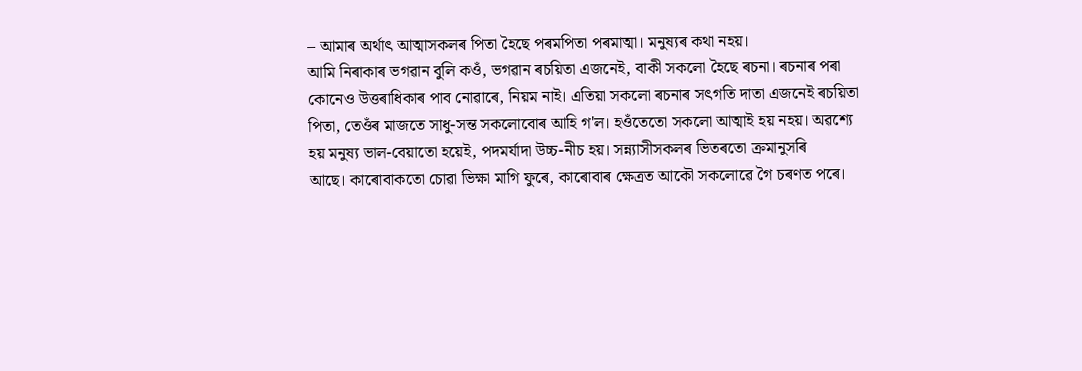– আমাৰ অৰ্থাৎ আত্মাসকলৰ পিতা হৈছে পৰমপিতা পৰমাত্মা। মনুষ্যৰ কথা নহয়।
আমি নিৰাকাৰ ভগৱান বুলি কওঁ, ভগৱান ৰচয়িতা এজনেই, বাকী সকলো হৈছে ৰচনা। ৰচনাৰ পৰা
কোনেও উত্তৰাধিকাৰ পাব নোৱাৰে, নিয়ম নাই। এতিয়া সকলো ৰচনাৰ সৎগতি দাতা এজনেই ৰচয়িতা
পিতা, তেওঁৰ মাজতে সাধু-সন্ত সকলোবোৰ আহি গ'ল। হওঁতেতো সকলো আত্মাই হয় নহয়। অৱশ্যে
হয় মনুষ্য ভাল-বেয়াতো হয়েই, পদমৰ্যাদা উচ্চ-নীচ হয়। সন্ন্যাসীসকলৰ ভিতৰতো ক্ৰমানুসৰি
আছে। কাৰোবাকতো চোৱা ভিক্ষা মাগি ফুৰে, কাৰোবাৰ ক্ষেত্ৰত আকৌ সকলোৱে গৈ চৰণত পৰে।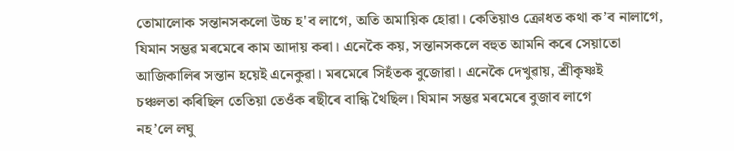তোমালোক সন্তানসকলো উচ্চ হ'ব লাগে, অতি অমায়িক হোৱা। কেতিয়াও ক্ৰোধত কথা ক’ব নালাগে,
যিমান সম্ভৱ মৰমেৰে কাম আদায় কৰা। এনেকৈ কয়, সন্তানসকলে বহুত আমনি কৰে সেয়াতো
আজিকালিৰ সন্তান হয়েই এনেকুৱা। মৰমেৰে সিহঁতক বুজোৱা। এনেকৈ দেখুৱায়, শ্ৰীকৃষ্ণই
চঞ্চলতা কৰিছিল তেতিয়া তেওঁক ৰছীৰে বান্ধি থৈছিল। যিমান সম্ভৱ মৰমেৰে বুজাব লাগে
নহ’লে লঘু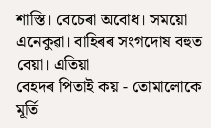শাস্তি। বেচেৰা অবোধ। সময়ো এনেকুৱা। বাহিৰৰ সংগদোষ বহুত বেয়া। এতিয়া
বেহদৰ পিতাই কয় - তোমালোকে মূৰ্তি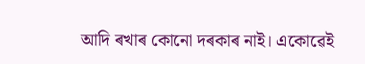আদি ৰখাৰ কোনো দৰকাৰ নাই। একোৱেই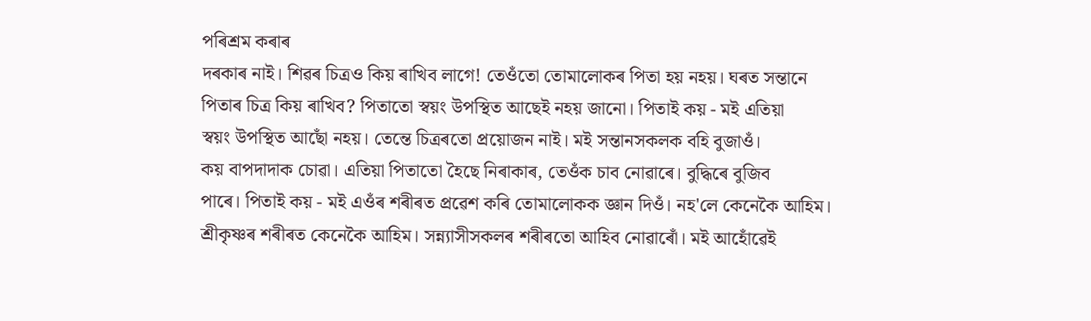পৰিশ্ৰম কৰাৰ
দৰকাৰ নাই। শিৱৰ চিত্ৰও কিয় ৰাখিব লাগে! তেওঁতো তোমালোকৰ পিতা হয় নহয়। ঘৰত সন্তানে
পিতাৰ চিত্ৰ কিয় ৰাখিব? পিতাতো স্বয়ং উপস্থিত আছেই নহয় জানো। পিতাই কয় - মই এতিয়া
স্বয়ং উপস্থিত আছোঁ নহয়। তেন্তে চিত্রৰতো প্ৰয়োজন নাই। মই সন্তানসকলক বহি বুজাওঁ।
কয় বাপদাদাক চোৱা। এতিয়া পিতাতো হৈছে নিৰাকাৰ, তেওঁক চাব নোৱাৰে। বুদ্ধিৰে বুজিব
পাৰে। পিতাই কয় - মই এওঁৰ শৰীৰত প্ৰৱেশ কৰি তোমালোকক জ্ঞান দিওঁ। নহ'লে কেনেকৈ আহিম।
শ্ৰীকৃষ্ণৰ শৰীৰত কেনেকৈ আহিম। সন্ন্যাসীসকলৰ শৰীৰতো আহিব নোৱাৰোঁ। মই আহোঁৱেই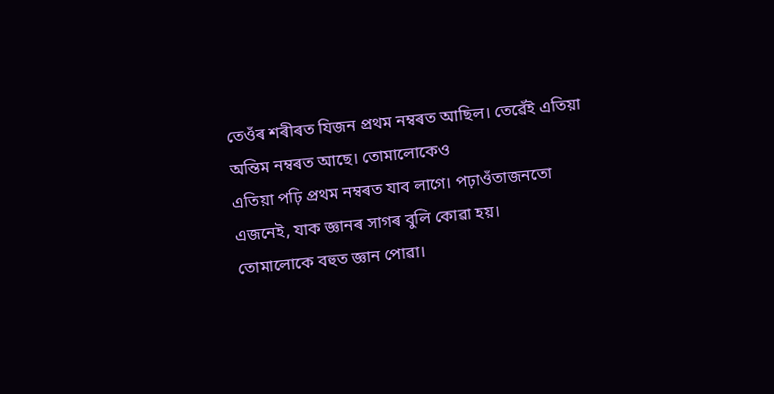তেওঁৰ শৰীৰত যিজন প্ৰথম নম্বৰত আছিল। তেৱেঁই এতিয়া অন্তিম নম্বৰত আছে। তোমালোকেও
এতিয়া পঢ়ি প্ৰথম নম্বৰত যাব লাগে। পঢ়াওঁতাজনতো এজনেই, যাক জ্ঞানৰ সাগৰ বুলি কোৱা হয়।
তোমালোকে বহুত জ্ঞান পোৱা।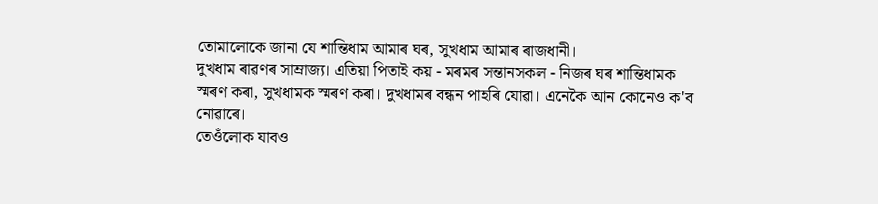তোমালোকে জানা যে শান্তিধাম আমাৰ ঘৰ, সুখধাম আমাৰ ৰাজধানী।
দুখধাম ৰাৱণৰ সাম্ৰাজ্য। এতিয়া পিতাই কয় - মৰমৰ সন্তানসকল - নিজৰ ঘৰ শান্তিধামক
স্মৰণ কৰা, সুখধামক স্মৰণ কৰা। দুখধামৰ বন্ধন পাহৰি যোৱা। এনেকৈ আন কোনেও ক'ব নোৱাৰে।
তেওঁলোক যাবও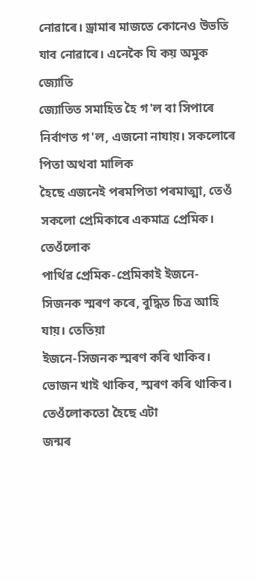নোৱাৰে। ড্ৰামাৰ মাজতে কোনেও উভতি যাব নোৱাৰে। এনেকৈ যি কয় অমুক জ্যোতি
জ্যোতিত সমাহিত হৈ গ'ল বা সিপাৰে নিৰ্বাণত গ'ল, এজনো নাযায়। সকলোৰে পিতা অথবা মালিক
হৈছে এজনেই পৰমপিতা পৰমাত্মা, তেওঁ সকলো প্ৰেমিকাৰে একমাত্ৰ প্ৰেমিক। তেওঁলোক
পাৰ্থিৱ প্ৰেমিক-প্ৰেমিকাই ইজনে-সিজনক স্মৰণ কৰে, বুদ্ধিত চিত্ৰ আহি যায়। তেতিয়া
ইজনে-সিজনক স্মৰণ কৰি থাকিব। ভোজন খাই থাকিব, স্মৰণ কৰি থাকিব। তেওঁলোকতো হৈছে এটা
জন্মৰ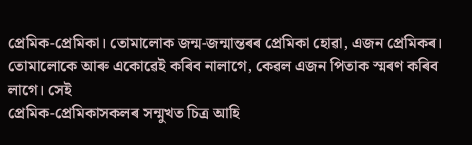প্ৰেমিক-প্ৰেমিকা। তোমালোক জন্ম-জন্মান্তৰৰ প্ৰেমিকা হোৱা, এজন প্ৰেমিকৰ।
তোমালোকে আৰু একোৱেই কৰিব নালাগে, কেৱল এজন পিতাক স্মৰণ কৰিব লাগে। সেই
প্ৰেমিক-প্ৰেমিকাসকলৰ সন্মুখত চিত্ৰ আহি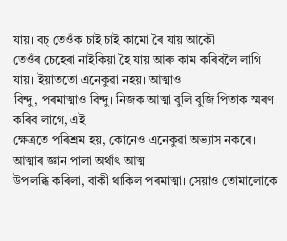যায়। বচ্ তেওঁক চাই চাই কামো ৰৈ যায় আকৌ
তেওঁৰ চেহেৰা নাইকিয়া হৈ যায় আৰু কাম কৰিবলৈ লাগি যায়। ইয়াততো এনেকুৱা নহয়। আত্মাও
বিন্দু, পৰমাত্মাও বিন্দু। নিজক আত্মা বুলি বুজি পিতাক স্মৰণ কৰিব লাগে, এই
ক্ষেত্ৰতে পৰিশ্ৰম হয়, কোনেও এনেকুৱা অভ্যাস নকৰে। আত্মাৰ জ্ঞান পালা অৰ্থাৎ আত্ম
উপলব্ধি কৰিলা, বাকী থাকিল পৰমাত্মা। সেয়াও তোমালোকে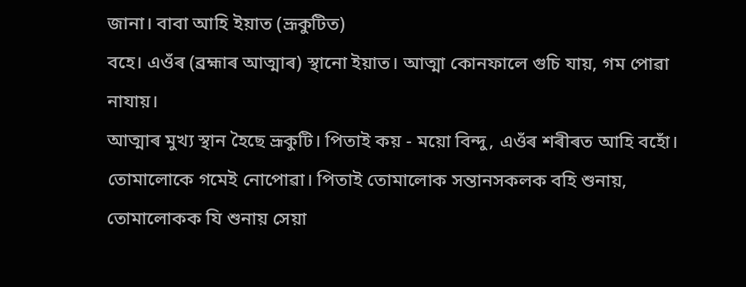জানা। বাবা আহি ইয়াত (ভ্ৰূকুটিত)
বহে। এওঁৰ (ব্ৰহ্মাৰ আত্মাৰ) স্থানো ইয়াত। আত্মা কোনফালে গুচি যায়, গম পোৱা নাযায়।
আত্মাৰ মুখ্য স্থান হৈছে ভ্ৰূকুটি। পিতাই কয় - ময়ো বিন্দু, এওঁৰ শৰীৰত আহি বহোঁ।
তোমালোকে গমেই নোপোৱা। পিতাই তোমালোক সন্তানসকলক বহি শুনায়, তোমালোকক যি শুনায় সেয়া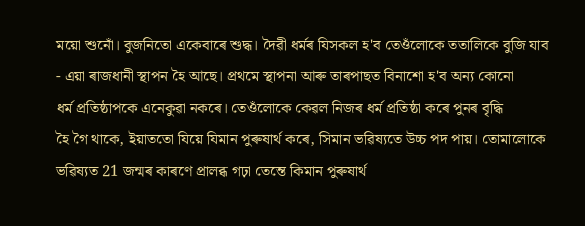ময়ো শুনোঁ। বুজনিতো একেবাৰে শুদ্ধ। দৈৱী ধৰ্মৰ যিসকল হ'ব তেওঁলোকে ততালিকে বুজি যাব
- এয়া ৰাজধানী স্থাপন হৈ আছে। প্ৰথমে স্থাপনা আৰু তাৰপাছত বিনাশো হ'ব অন্য কোনো
ধৰ্ম প্ৰতিষ্ঠাপকে এনেকুৱা নকৰে। তেওঁলোকে কেৱল নিজৰ ধৰ্ম প্ৰতিষ্ঠা কৰে পুনৰ বৃদ্ধি
হৈ গৈ থাকে, ইয়াততো যিয়ে যিমান পুৰুষাৰ্থ কৰে, সিমান ভৱিষ্যতে উচ্চ পদ পায়। তোমালোকে
ভৱিষ্যত 21 জন্মৰ কাৰণে প্ৰালব্ধ গঢ়া তেন্তে কিমান পুৰুষাৰ্থ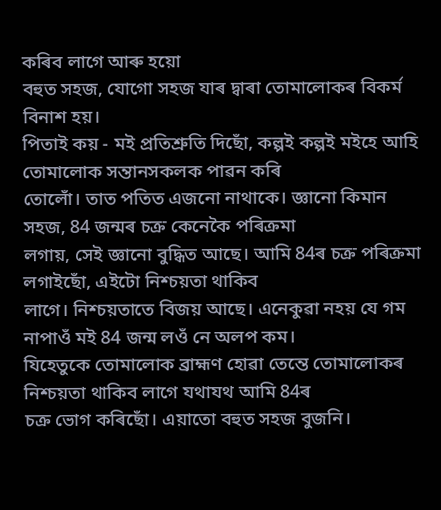কৰিব লাগে আৰু হয়ো
বহুত সহজ, যোগো সহজ যাৰ দ্বাৰা তোমালোকৰ বিকৰ্ম বিনাশ হয়।
পিতাই কয় - মই প্ৰতিশ্ৰুতি দিছোঁ, কল্পই কল্পই মইহে আহি তোমালোক সন্তানসকলক পাৱন কৰি
তোলোঁ। তাত পতিত এজনো নাথাকে। জ্ঞানো কিমান সহজ, 84 জন্মৰ চক্ৰ কেনেকৈ পৰিক্ৰমা
লগায়, সেই জ্ঞানো বুদ্ধিত আছে। আমি 84ৰ চক্ৰ পৰিক্ৰমা লগাইছোঁ, এইটো নিশ্চয়তা থাকিব
লাগে। নিশ্চয়তাতে বিজয় আছে। এনেকুৱা নহয় যে গম নাপাওঁ মই 84 জন্ম লওঁ নে অলপ কম।
যিহেতুকে তোমালোক ব্ৰাহ্মণ হোৱা তেন্তে তোমালোকৰ নিশ্চয়তা থাকিব লাগে যথাযথ আমি 84ৰ
চক্ৰ ভোগ কৰিছোঁ। এয়াতো বহুত সহজ বুজনি।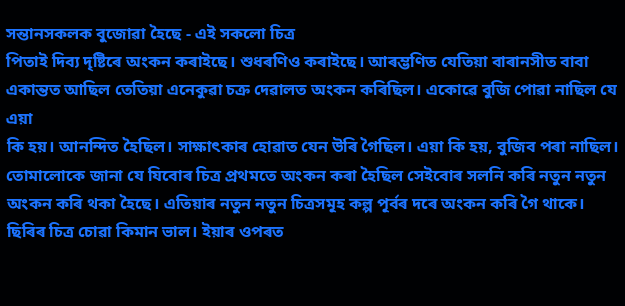সন্তানসকলক বুজোৱা হৈছে - এই সকলো চিত্র
পিতাই দিব্য দৃষ্টিৰে অংকন কৰাইছে। শুধৰণিও কৰাইছে। আৰম্ভণিত যেতিয়া বাৰানসীত বাবা
একান্তত আছিল তেতিয়া এনেকুৱা চক্ৰ দেৱালত অংকন কৰিছিল। একোৱে বুজি পোৱা নাছিল যে এয়া
কি হয়। আনন্দিত হৈছিল। সাক্ষাৎকাৰ হোৱাত যেন উৰি গৈছিল। এয়া কি হয়, বুজিব পৰা নাছিল।
তোমালোকে জানা যে যিবোৰ চিত্ৰ প্ৰথমতে অংকন কৰা হৈছিল সেইবোৰ সলনি কৰি নতুন নতুন
অংকন কৰি থকা হৈছে। এতিয়াৰ নতুন নতুন চিত্ৰসমূহ কল্প পূৰ্বৰ দৰে অংকন কৰি গৈ থাকে।
ছিৰিৰ চিত্র চোৱা কিমান ভাল। ইয়াৰ ওপৰত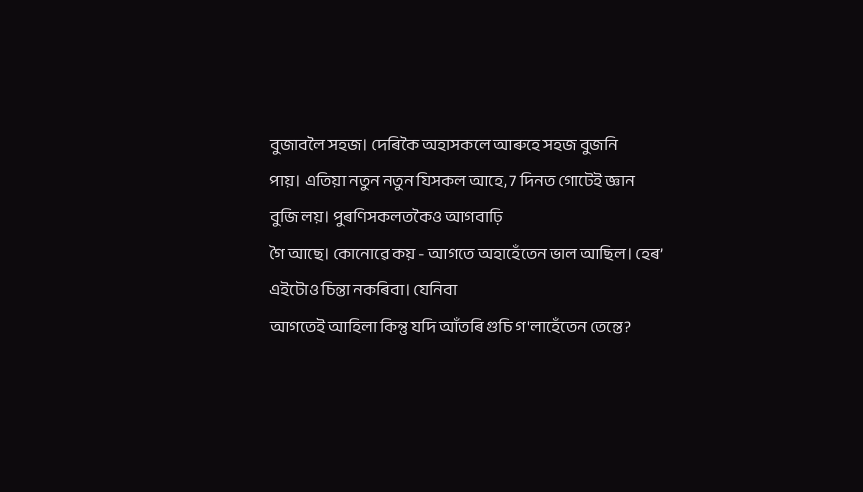বুজাবলৈ সহজ। দেৰিকৈ অহাসকলে আৰুহে সহজ বুজনি
পায়। এতিয়া নতুন নতুন যিসকল আহে, 7 দিনত গোটেই জ্ঞান বুজি লয়। পুৰণিসকলতকৈও আগবাঢ়ি
গৈ আছে। কোনোৱে কয় - আগতে অহাহেঁতেন ভাল আছিল। হেৰ’ এইটোও চিন্তা নকৰিবা। যেনিবা
আগতেই আহিলা কিন্তু যদি আঁতৰি গুচি গ'লাহেঁতেন তেন্তে?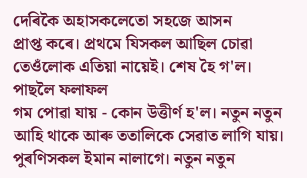দেৰিকৈ অহাসকলেতো সহজে আসন
প্ৰাপ্ত কৰে। প্ৰথমে যিসকল আছিল চোৱা তেওঁলোক এতিয়া নায়েই। শেষ হৈ গ'ল। পাছলৈ ফলাফল
গম পোৱা যায় - কোন উত্তীৰ্ণ হ'ল। নতুন নতুন আহি থাকে আৰু ততালিকে সেৱাত লাগি যায়।
পুৰণিসকল ইমান নালাগে। নতুন নতুন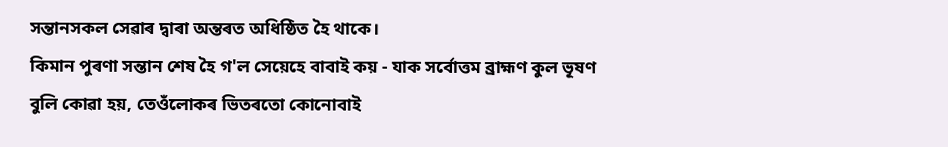সন্তানসকল সেৱাৰ দ্বাৰা অন্তৰত অধিষ্ঠিত হৈ থাকে।
কিমান পুৰণা সন্তান শেষ হৈ গ'ল সেয়েহে বাবাই কয় - যাক সৰ্বোত্তম ব্ৰাহ্মণ কুল ভূষণ
বুলি কোৱা হয়, তেওঁলোকৰ ভিতৰতো কোনোবাই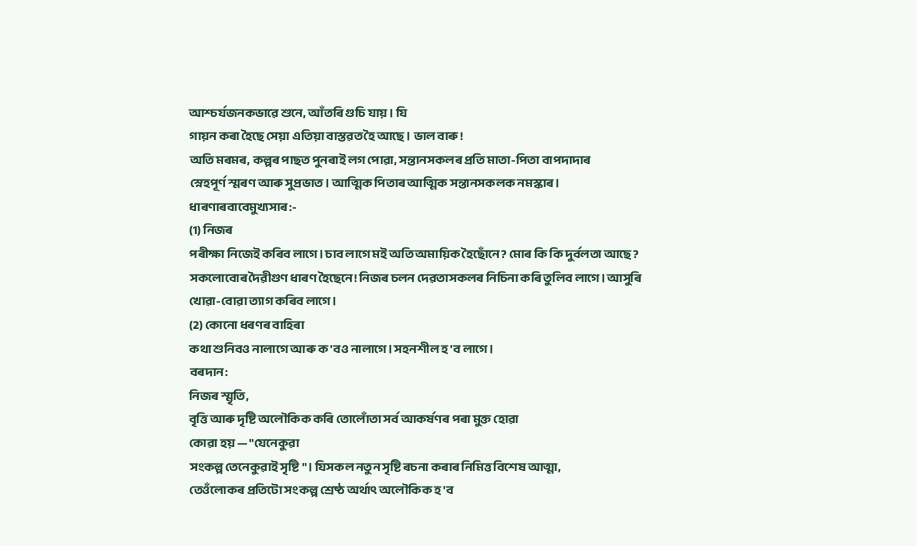আশ্চৰ্যজনকভাৱে শুনে, আঁতৰি গুচি যায়। যি
গায়ন কৰা হৈছে সেয়া এতিয়া বাস্তৱত হৈ আছে। ভাল বাৰু!
অতি মৰমৰ, কল্পৰ পাছত পুনৰাই লগ পোৱা, সন্তানসকলৰ প্ৰতি মাতা-পিতা বাপদাদাৰ
স্নেহপূৰ্ণ স্মৰণ আৰু সুপ্ৰভাত। আত্মিক পিতাৰ আত্মিক সন্তানসকলক নমস্কাৰ।
ধাৰণাৰবাবেমুখ্যসাৰ:-
(1) নিজৰ
পৰীক্ষা নিজেই কৰিব লাগে। চাব লাগে মই অতি অমায়িক হৈছোঁনে? মোৰ কি কি দুৰ্বলতা আছে?
সকলোবোৰ দৈৱীগুণ ধাৰণ হৈছেনে! নিজৰ চলন দেৱতাসকলৰ নিচিনা কৰি তুলিব লাগে। আসুৰি
খোৱা-বোৱা ত্যাগ কৰিব লাগে।
(2) কোনো ধৰণৰ বাহিৰা
কথা শুনিবও নালাগে আৰু ক'বও নালাগে। সহনশীল হ'ব লাগে।
বৰদান:
নিজৰ স্মৃতি,
বৃত্তি আৰু দৃষ্টি অলৌকিক কৰি তোলোঁতা সৰ্ব আকৰ্ষণৰ পৰা মুক্ত হোৱা
কোৱা হয় — "যেনেকুৱা
সংকল্প তেনেকুৱাই সৃষ্টি"। যিসকল নতুন সৃষ্টি ৰচনা কৰাৰ নিমিত্ত বিশেষ আত্মা,
তেওঁলোকৰ প্ৰতিটো সংকল্প শ্ৰেষ্ঠ অৰ্থাৎ অলৌকিক হ'ব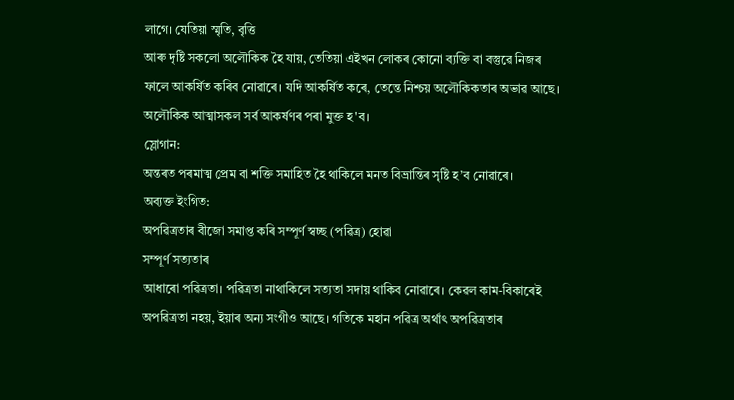লাগে। যেতিয়া স্মৃতি, বৃত্তি
আৰু দৃষ্টি সকলো অলৌকিক হৈ যায়, তেতিয়া এইখন লোকৰ কোনো ব্যক্তি বা বস্তুৱে নিজৰ
ফালে আকৰ্ষিত কৰিব নোৱাৰে। যদি আকৰ্ষিত কৰে, তেন্তে নিশ্চয় অলৌকিকতাৰ অভাৱ আছে।
অলৌকিক আত্মাসকল সৰ্ব আকৰ্ষণৰ পৰা মুক্ত হ'ব।
স্লোগান:
অন্তৰত পৰমাত্ম প্ৰেম বা শক্তি সমাহিত হৈ থাকিলে মনত বিভ্ৰান্তিৰ সৃষ্টি হ’ব নোৱাৰে।
অব্যক্ত ইংগিত:
অপৱিত্ৰতাৰ বীজো সমাপ্ত কৰি সম্পূৰ্ণ স্বচ্ছ (পৱিত্ৰ) হোৱা
সম্পূৰ্ণ সত্যতাৰ
আধাৰো পৱিত্ৰতা। পৱিত্ৰতা নাথাকিলে সত্যতা সদায় থাকিব নোৱাৰে। কেৱল কাম-বিকাৰেই
অপৱিত্ৰতা নহয়, ইয়াৰ অন্য সংগীও আছে। গতিকে মহান পৱিত্ৰ অৰ্থাৎ অপৱিত্ৰতাৰ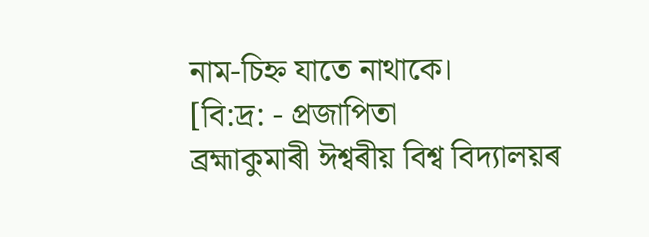নাম-চিহ্ন যাতে নাথাকে।
[বি:দ্ৰ: - প্ৰজাপিতা
ব্ৰহ্মাকুমাৰী ঈশ্বৰীয় বিশ্ব বিদ্যালয়ৰ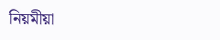নিয়মীয়া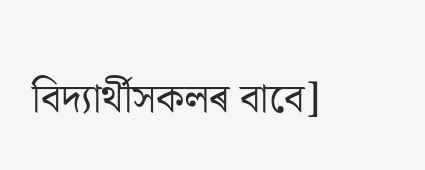বিদ্যাৰ্থীসকলৰ বাবে]